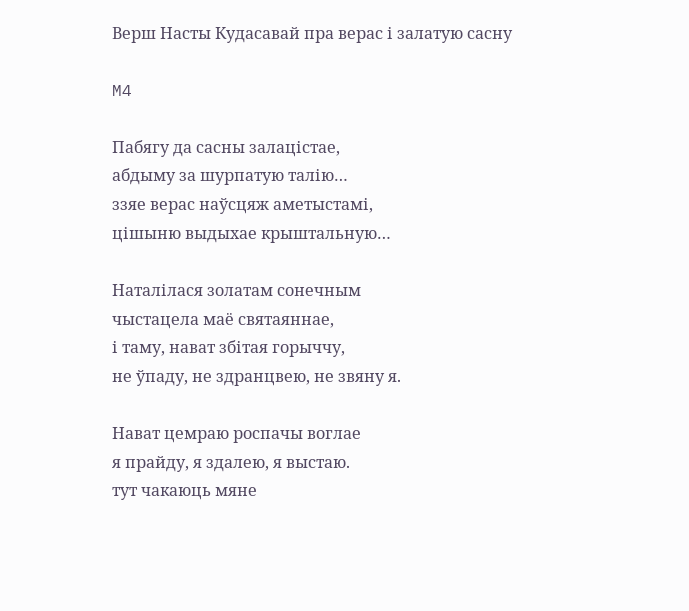Верш Насты Кудасавай пра верас і залатую сасну

M4

Пабягу да сасны залацістае,
абдыму за шурпатую талію…
ззяе верас наўсцяж аметыстамі,
цішыню выдыхае крыштальную…

Наталілася золатам сонечным
чыстацела маё святаяннае,
і таму, нават збітая горыччу,
не ўпаду, не здранцвею, не звяну я.

Нават цемраю роспачы воглае
я прайду, я здалею, я выстаю.
тут чакаюць мяне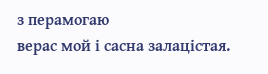з перамогаю
верас мой і сасна залацістая.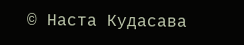© Наста Кудасава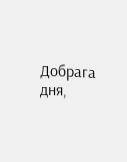Добрага дня,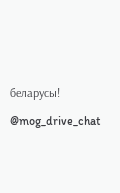беларусы!

@mog_drive_chat